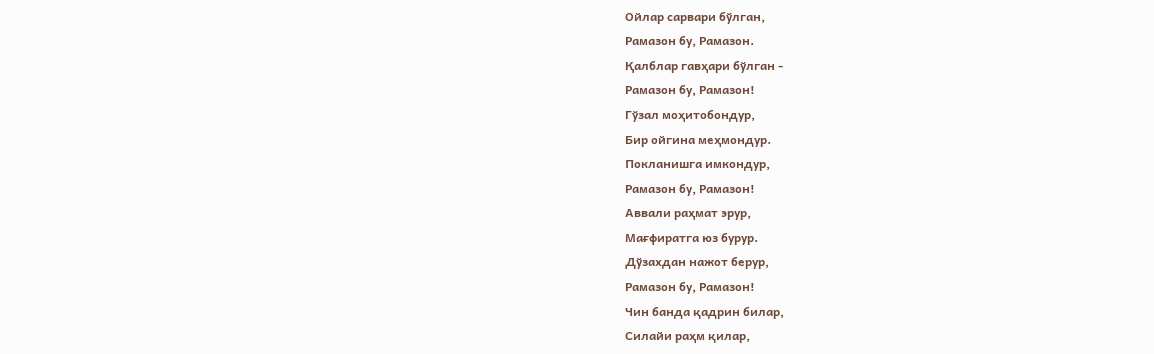Ойлар сарвари бўлган,
Рамазон бу, Рамазон.
Қалблар гавҳари бўлган -
Рамазон бу, Рамазон!
Гўзал моҳитобондур,
Бир ойгина меҳмондур.
Покланишга имкондур,
Рамазон бу, Рамазон!
Аввали раҳмат эрур,
Мағфиратга юз бурур.
Дўзахдан нажот берур,
Рамазон бу, Рамазон!
Чин банда қадрин билар,
Силайи раҳм қилар,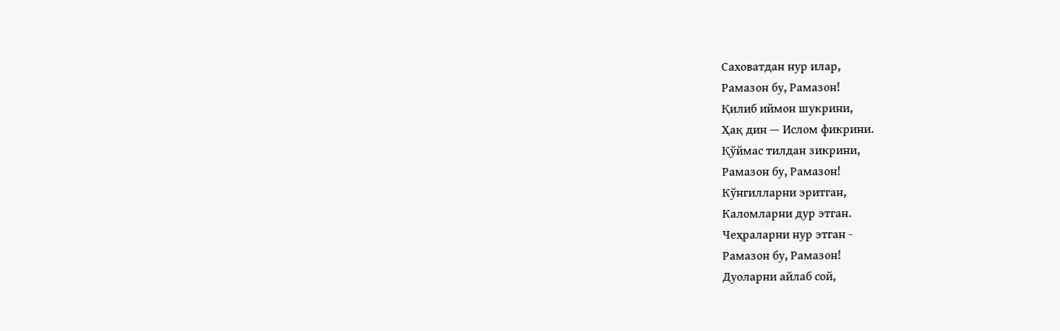Саховатдан нур илар,
Рамазон бу, Рамазон!
Қилиб иймон шукрини,
Ҳақ дин — Ислом фикрини.
Қўймас тилдан зикрини,
Рамазон бу, Рамазон!
Кўнгилларни эритган,
Каломларни дур этган.
Чеҳраларни нур этган -
Рамазон бу, Рамазон!
Дуоларни айлаб сой,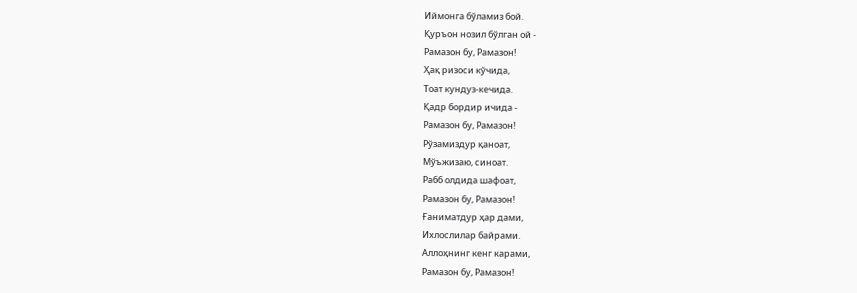Иймонга бўламиз бой.
Қуръон нозил бўлган ой -
Рамазон бу, Рамазон!
Ҳақ ризоси кўчида,
Тоат кундуз-кечида.
Қадр бордир ичида -
Рамазон бу, Рамазон!
Рўзамиздур қаноат,
Мўъжизаю, синоат.
Рабб олдида шафоат,
Рамазон бу, Рамазон!
Ғаниматдур ҳар дами,
Ихлослилар байрами.
Аллоҳнинг кенг карами,
Рамазон бу, Рамазон!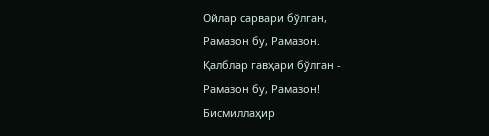Ойлар сарвари бўлган,
Рамазон бу, Рамазон.
Қалблар гавҳари бўлган -
Рамазон бу, Рамазон!
Бисмиллаҳир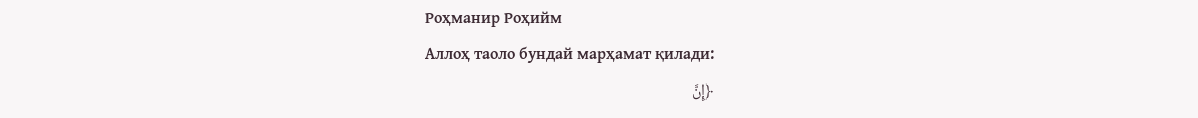Роҳманир Роҳийм
Аллоҳ таоло бундай марҳамат қилади:
﴿إِنَّ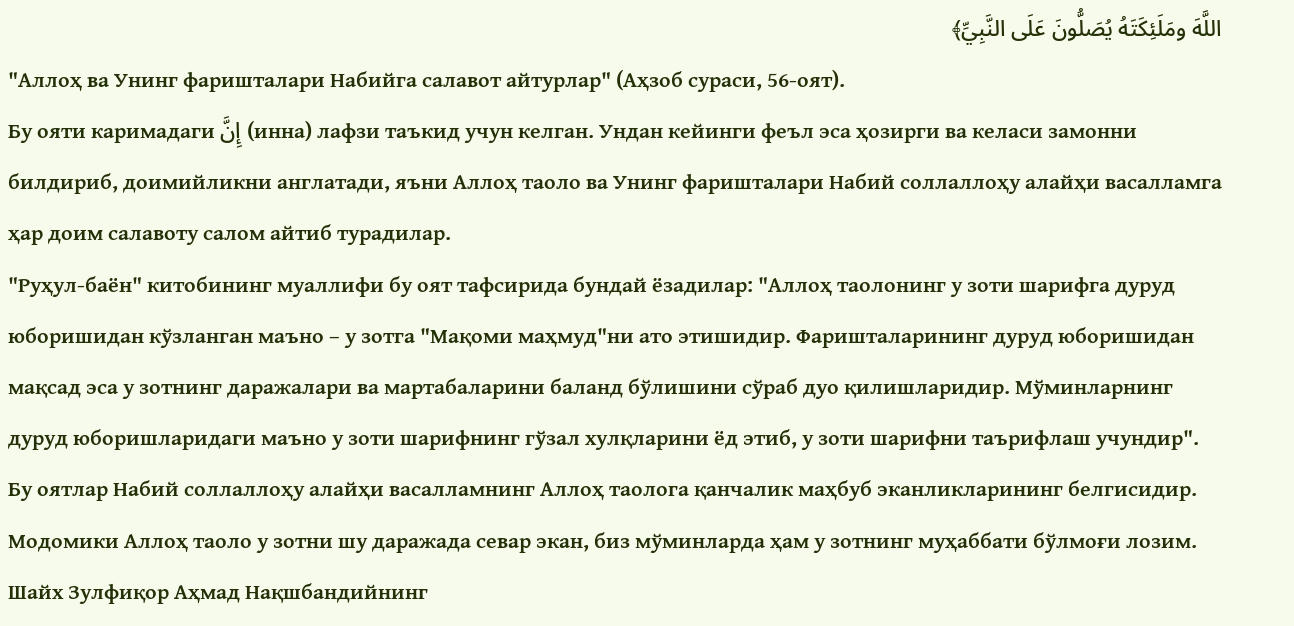اللَّهَ ومَلَئِكَتَهُ يُصَلُّونَ عَلَى النَّبِيِّ﴾
"Аллоҳ ва Унинг фаришталари Набийга салавот айтурлар" (Аҳзоб сураси, 56-оят).
Бу ояти каримадаги إِنَّ (инна) лафзи таъкид учун келган. Ундан кейинги феъл эса ҳозирги ва келаси замонни билдириб, доимийликни англатади, яъни Аллоҳ таоло ва Унинг фаришталари Набий соллаллоҳу алайҳи васалламга ҳар доим салавоту салом айтиб турадилар.
"Руҳул-баён" китобининг муаллифи бу оят тафсирида бундай ёзадилар: "Аллоҳ таолонинг у зоти шарифга дуруд юборишидан кўзланган маъно – у зотга "Мақоми маҳмуд"ни ато этишидир. Фаришталарининг дуруд юборишидан мақсад эса у зотнинг даражалари ва мартабаларини баланд бўлишини сўраб дуо қилишларидир. Мўминларнинг дуруд юборишларидаги маъно у зоти шарифнинг гўзал хулқларини ёд этиб, у зоти шарифни таърифлаш учундир".
Бу оятлар Набий соллаллоҳу алайҳи васалламнинг Аллоҳ таолога қанчалик маҳбуб эканликларининг белгисидир. Модомики Аллоҳ таоло у зотни шу даражада севар экан, биз мўминларда ҳам у зотнинг муҳаббати бўлмоғи лозим.
Шайх Зулфиқор Аҳмад Нақшбандийнинг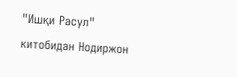"Ишқи Расул" китобидан Нодиржон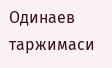Одинаев таржимаси